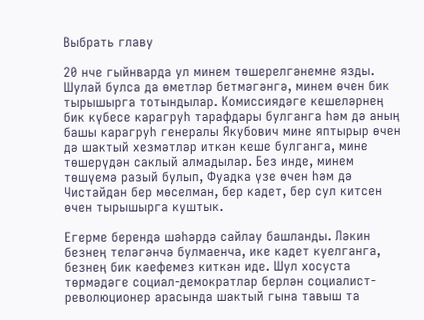Выбрать главу

20 нче гыйнварда ул минем төшерелгәнемне язды. Шулай булса да өметләр бетмәгәнгә, минем өчен бик тырышырга тотындылар. Комиссиядәге кешеләрнең бик күбесе карагруһ тарафдары булганга һәм дә аның башы карагруһ генералы Якубович мине яптырыр өчен дә шактый хезмәтләр иткән кеше булганга, мине төшерүдән саклый алмадылар. Без инде, минем төшүемә разый булып, Фуадка үзе өчен һәм дә Чистайдан бер мөселман, бер кадет, бер сул китсен өчен тырышырга куштык.

Егерме берендә шәһәрдә сайлау башланды. Ләкин безнең теләгәнчә булмаенча, ике кадет куелганга, безнең бик кәефемез киткән иде. Шул хосуста төрмәдәге социал-демократлар берлән социалист-революционер арасында шактый гына тавыш та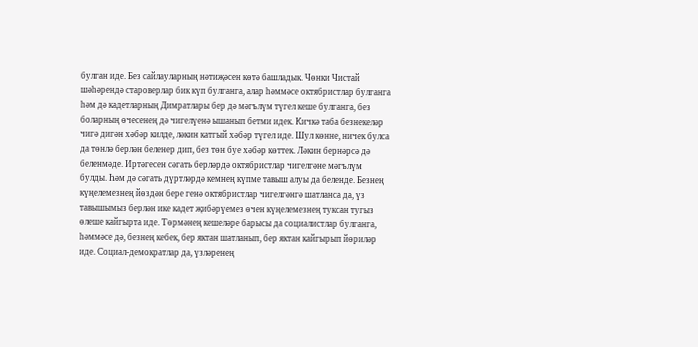булган иде. Без сайлауларның нәтиҗәсен көтә башладык. Чөнки Чистай шәһәрендә староверлар бик күп булганга, алар һәммәсе октябристлар булганга һәм дә кадетларның Димратлары бер дә мәгълүм түгел кеше булганга, без боларның өчесенең дә чигелүенә ышанып бетми идек. Кичкә таба безнекеләр чигә дигән хәбәр килде, ләкин катгый хәбәр түгел иде. Шул көнне, ничек булса да төнлә берлән беленер дип, без төн буе хәбәр көттек. Ләкин бернәрсә дә беленмәде. Иртәгесен сәгать берләрдә октябристлар чигелгәне мәгълүм булды. Һәм дә сәгать дүртләрдә кемнең күпме тавыш алуы да беленде. Безнең күңелемезнең йөздән бере генә октябристлар чигелгәнгә шатланса да, үз тавышымыз берлән ике кадет җибәрүемез өчен күңелемезнең туксан тугыз өлеше кайгырта иде. Төрмәнең кешеләре барысы да социалистлар булганга, һәммәсе дә, безнең кебек, бер яктан шатланып, бер яктан кайгырып йөриләр иде. Социал-демократлар да, үзләренең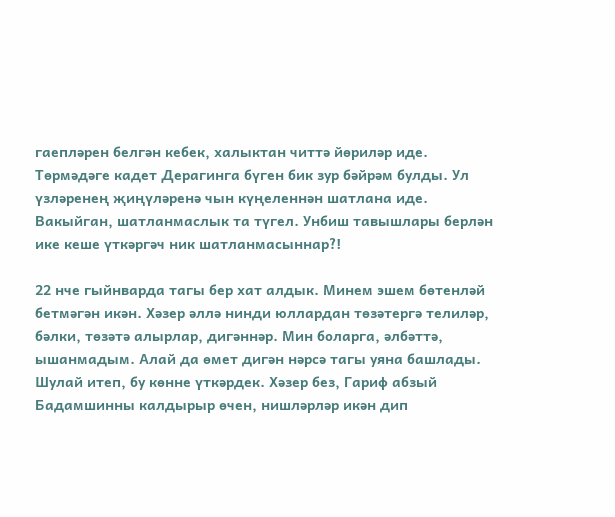гаепләрен белгән кебек, халыктан читтә йөриләр иде. Төрмәдәге кадет Дерагинга бүген бик зур бәйрәм булды. Ул үзләренең җиңүләренә чын күңеленнән шатлана иде. Вакыйган, шатланмаслык та түгел. Унбиш тавышлары берлән ике кеше үткәргәч ник шатланмасыннар?!

22 нче гыйнварда тагы бер хат алдык. Минем эшем бөтенләй бетмәгән икән. Хәзер әллә нинди юллардан төзәтергә телиләр, бәлки, төзәтә алырлар, дигәннәр. Мин боларга, әлбәттә, ышанмадым. Алай да өмет дигән нәрсә тагы уяна башлады. Шулай итеп, бу көнне үткәрдек. Хәзер без, Гариф абзый Бадамшинны калдырыр өчен, нишләрләр икән дип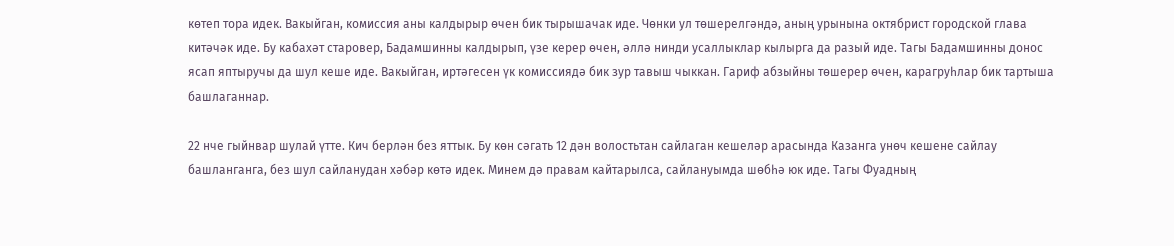көтеп тора идек. Вакыйган, комиссия аны калдырыр өчен бик тырышачак иде. Чөнки ул төшерелгәндә, аның урынына октябрист городской глава китәчәк иде. Бу кабахәт старовер, Бадамшинны калдырып, үзе керер өчен, әллә нинди усаллыклар кылырга да разый иде. Тагы Бадамшинны донос ясап яптыручы да шул кеше иде. Вакыйган, иртәгесен үк комиссиядә бик зур тавыш чыккан. Гариф абзыйны төшерер өчен, карагруһлар бик тартыша башлаганнар.

22 нче гыйнвар шулай үтте. Кич берлән без яттык. Бу көн сәгать 12 дән волостьтан сайлаган кешеләр арасында Казанга унөч кешене сайлау башланганга, без шул сайланудан хәбәр көтә идек. Минем дә правам кайтарылса, сайлануымда шөбһә юк иде. Тагы Фуадның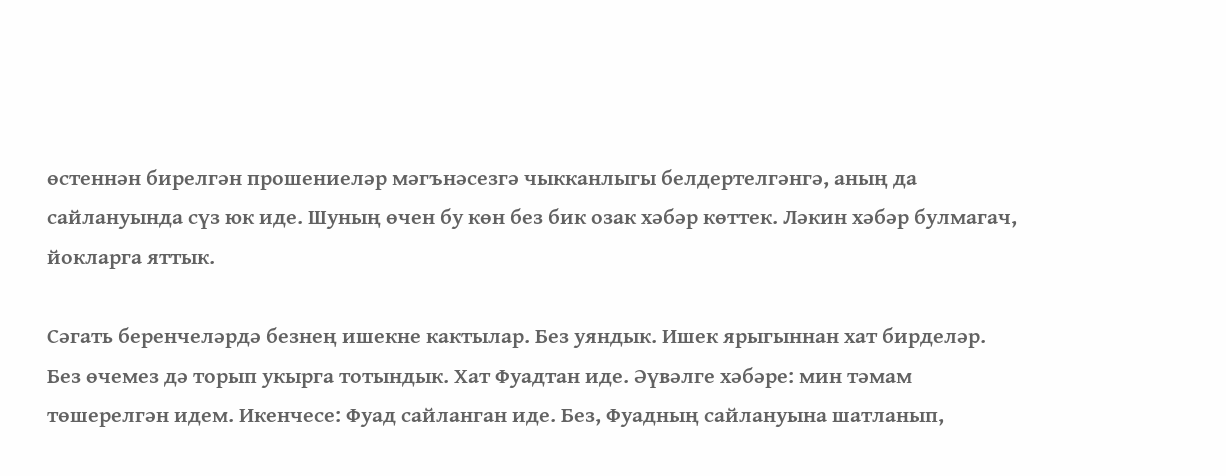өстеннән бирелгән прошениеләр мәгънәсезгә чыкканлыгы белдертелгәнгә, аның да сайлануында сүз юк иде. Шуның өчен бу көн без бик озак хәбәр көттек. Ләкин хәбәр булмагач, йокларга яттык.

Сәгать беренчеләрдә безнең ишекне кактылар. Без уяндык. Ишек ярыгыннан хат бирделәр. Без өчемез дә торып укырга тотындык. Хат Фуадтан иде. Әүвәлге хәбәре: мин тәмам төшерелгән идем. Икенчесе: Фуад сайланган иде. Без, Фуадның сайлануына шатланып,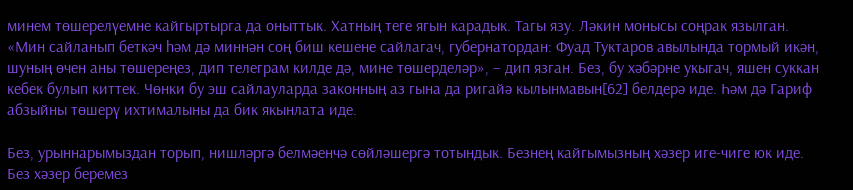минем төшерелүемне кайгыртырга да оныттык. Хатның теге ягын карадык. Тагы язу. Ләкин монысы соңрак язылган. «Мин сайланып беткәч һәм дә миннән соң биш кешене сайлагач, губернатордан: Фуад Туктаров авылында тормый икән, шуның өчен аны төшереңез, дип телеграм килде дә, мине төшерделәр», – дип язган. Без, бу хәбәрне укыгач, яшен суккан кебек булып киттек. Чөнки бу эш сайлауларда законның аз гына да ригайә кылынмавын[62] белдерә иде. Һәм дә Гариф абзыйны төшерү ихтималыны да бик якынлата иде.

Без, урыннарымыздан торып, нишләргә белмәенчә сөйләшергә тотындык. Безнең кайгымызның хәзер иге-чиге юк иде. Без хәзер беремез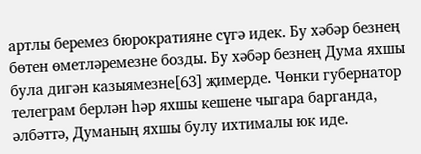артлы беремез бюрократияне сүгә идек. Бу хәбәр безнең бөтен өметләремезне бозды. Бу хәбәр безнең Дума яхшы була дигән казыямезне[63] җимерде. Чөнки губернатор телеграм берлән һәр яхшы кешене чыгара барганда, әлбәттә, Думаның яхшы булу ихтималы юк иде.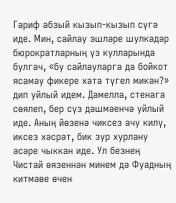Гариф абзый кызып-кызып сүгә иде. Мин, сайлау эшләре шулкадәр бюрократларның үз кулларында булгач, «бу сайлауларга да бойкот ясамау фикере хата түгел микән?» дип уйлый идем. Дамелла, стенага сөялеп, бер сүз дәшмәенчә уйлый иде. Аның йөзенә чиксез ачу килү, иксез хәсрәт, бик зур хурлану әсәре чыккан иде. Ул безнең Чистай өязеннән минем дә Фуадның китмәве өчен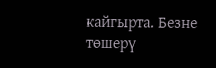кайгырта. Безне төшерү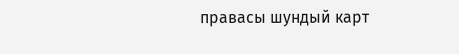правасы шундый карт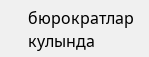бюрократлар кулында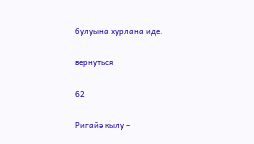булуына хурлана иде.

вернуться

62

Ригайә кылу –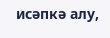исәпкә алу,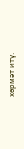хөрмәт итү.